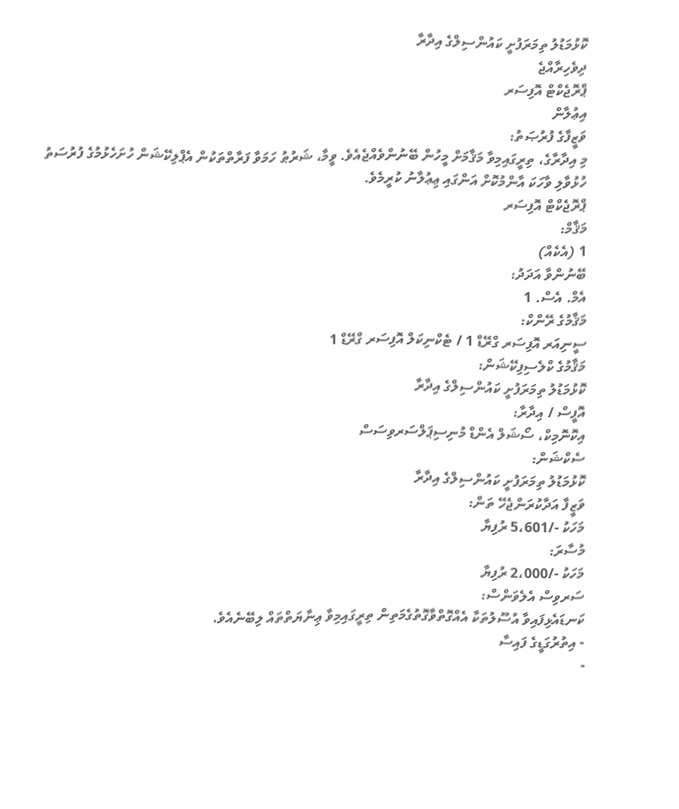ކޮޅުމަޑުލު ތިމަރަފުށީ ކައުންސިލްގެ އިދާރާ
ދިވެހިރާއްޖެ
ޕްރޮޖެކްޓް އޮފިސަރ
އިޢުލާން
ވަޒީފާގެ ފުރުޞަތު:
މި އިދާރާގެ، ތިރީގައިމިވާ މަޤާމަށް މީހުން ބޭނުންވެއްޖެއެވެ. ވީމާ، ޝަރުޠު ހަމަވާ ފަރާތްތަކުން އެޕްލިކޭޝަން ހުށަހެޅުމުގެ ފުރުސަތު ހުޅުވާލި ވާހަކަ އާންމުކޮށް އަންގައި ޢިޢުލާނު ކުރީމެވެ.
ޕްރޮޖެކްޓް އޮފިސަރ
މަޤާމް:
1 (އެކެއް)
ބޭނުންވާ އަދަދު:
އެމް. އެސް. 1
މަޤާމުގެ ރޭންކް:
ސީނިއަރ އޮފިސަރ ގްރޭޑް 1 / ޓެކްނިކަލް އޮފިސަރ ގްރޭޑް 1
މަޤާމުގެ ކްލެސިފިކޭޝަން:
ކޮޅުމަޑުލު ތިމަރަފުށީ ކައުންސިލްގެ އިދާރާ
އޮފީސް / އިދާރާ:
އިކޮނޮމިކް، ސޯޝަލް އެންޑް މުނިސިޕަލްސަރވިސަސް
ސެކްޝަން:
ކޮޅުމަޑުލު ތިމަރަފުށީ ކައުންސިލްގެ އިދާރާ
ވަޒީފާ އަދާކުރަންޖެހޭ ތަން:
މަހަކު -/5،601 ރުފިޔާ
މުސާރަ:
މަހަކު -/2،000 ރުފިޔާ
ސަރވިސް އެލެވަންސް:
ކަނޑައެޅިފައިވާ އުސޫލުތަކާ އެއްގޮތްވާގޮތުގެމަތިން ތިރީގައިމިވާ ޢިނާޔަތްތައް ލިބޭނެއެވެ.
- އިތުރުގަޑީގެ ފައިސާ
-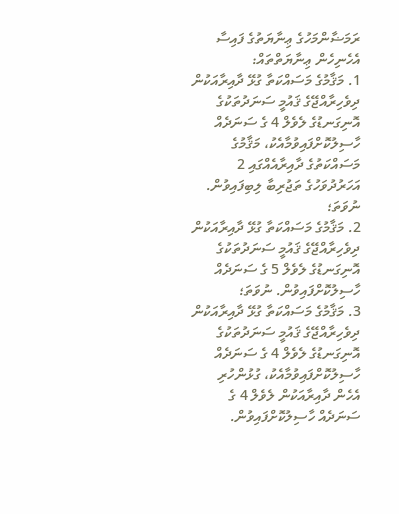ރަމަޟާންމަހުގެ ޢިނާޔަތުގެ ފައިސާ
އެހެނިހެން ޢިނާޔަތްތައް:
1. މަޤާމުގެ މަސައްކަތާ ގުޅޭ ދާއިރާއަކުން ދިވެހިރާއްޖޭގެ ޤައުމީ ސަނަދުތަކުގެ އޮނިގަނޑުގެ ލެވެލް 4 ގެ ސަނަދެއް ހާސިލުކޮށްފައިވުމާއެކު، މަޤާމުގެ މަސައްކަތުގެ ދާއިރާއެއްގައި 2 އަހަރުދުވަހުގެ ތަޖުރިބާ ލިބިފައިވުން. ނުވަތަ؛
2. މަޤާމުގެ މަސައްކަތާ ގުޅޭ ދާއިރާއަކުން ދިވެހިރާއްޖޭގެ ޤައުމީ ސަނަދުތަކުގެ އޮނިގަނޑުގެ ލެވެލް 5 ގެ ސަނަދެއް ހާސިލުކޮށްފައިވުން. ނުވަތަ؛
3. މަޤާމުގެ މަސައްކަތާ ގުޅޭ ދާއިރާއަކުން ދިވެހިރާއްޖޭގެ ޤައުމީ ސަނަދުތަކުގެ އޮނިގަނޑުގެ ލެވެލް 4 ގެ ސަނަދެއް ހާސިލުކޮށްފައިވުމާއެކު، ގުޅުންހުރި އެހެން ދާއިރާއަކުން ލެވެލް 4 ގެ ސަނަދެއް ހާސިލުކޮށްފައިވުން.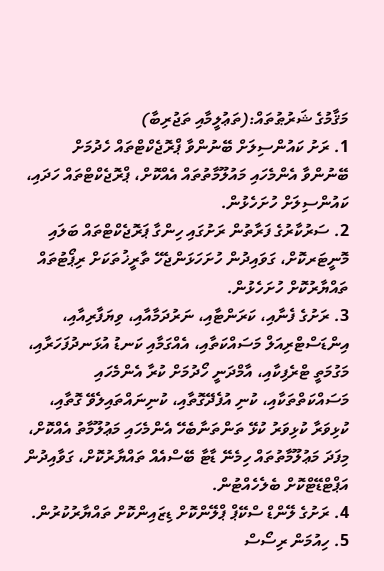މަޤާމުގެ ޝަރުޠުތައް:(ތަޢުލީމާއި ތަޖުރިބާ)
1. ރަށު ކައުންސިލަށް ބޭނުންވާ ޕްރޮޖެކްޓްތައް ހެދުމަށް ބޭނުންވާ އެންމެހައި މައުލޫމާތުތައް އެއްކޮށް، ޕްރޮޖެކްޓްތައް ހަދައި، ކައުންސިލަށް ހުށަހެޅުން.
2. ސަރުކާރުގެ ފަރާތުން ރަށުގައި ހިންގާ ޕަރޮޖެކްޓްތައް ބަލައި މޮނީޓަރކޮށް، ގަވައިދުން ހުށަހަޅަންޖެހޭ ތާރީޚުތަކަށް ރިޕޯޓުތައް ތައްޔާރުކޮށް ހުށަހެޅުން.
3. ރަށުގެ ފެނާއި، ކަރަންޓާއި، ނަރުދަމާއާއި، ވިޔަފާރިއާއި، އިންޑަސްޓްރިއަލް މަސައްކަތާއި، އެއްގަމާއި ކަނޑު އުޅަނދުފަހަރާއި، މަގުމަތީ ޓްރެފިކާއި، އާމްދަނީ ހޯދުމަށް ކުރާ އެންމެހައި މަސައްކަތްތަކާއި، ކުނި އުފެދޭގޮތާއި، ކުނިނައްތައިލެވޭ ގޮތާއި، ކުޅިވަރާ ކުޅިވަރު ކުޅޭ ތަންތަނާބެހޭ އެންމެހައި މަޢުލޫމާތު އެއްކޮށް، މިފަދަ މަޢުލޫމާތުތައް ހިމެނޭ ޑާޓާ ބޭސްއެއް ތައްޔާރުކޮށް، ގަވާއިދުން އަޕްޓްޑޭޓްކޮށް ބެލެހެއްޓުން.
4. ރަށުގެ ލޭންޑް ސްކޭޕް ޕްލޭންކޮށް ޑިޒައިންކޮށް ތައްޔާރުކުރުން.
5. ހިއުމަން ރިސޯސް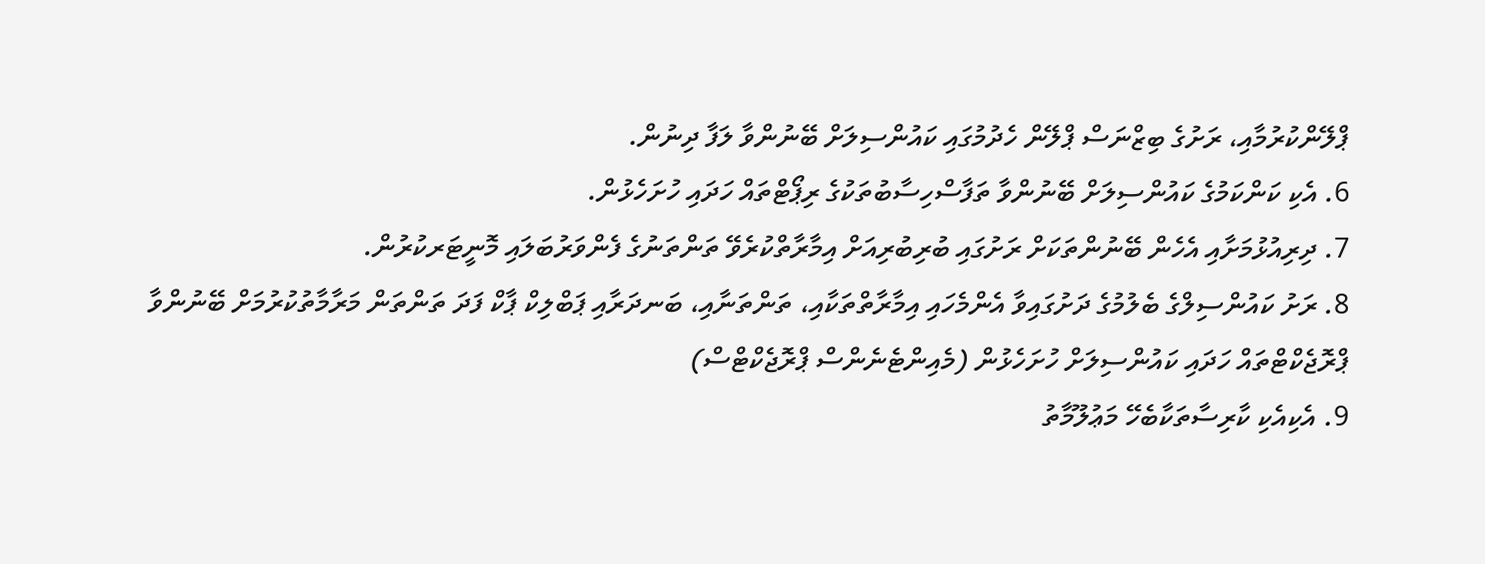ޕްލޭންކުރުމާއި، ރަށުގެ ބިޒްނަސް ޕްލޭން ހެދުމުގައި ކައުންސިލަށް ބޭނުންވާ ލަފާ ދިނުން.
6. އެކި ކަންކަމުގެ ކައުންސިލަށް ބޭނުންވާ ތަފާސްހިސާބުތަކުގެ ރިޕޯޓްތައް ހަދައި ހުށަހެޅުން.
7. ދިރިއުޅުމަށާއި އެހެން ބޭނުންތަކަށް ރަށުގައި ބުރިބުރިއަށް އިމާރާތްކުރެވޭ ތަންތަނުގެ ފެންވަރުބަލައި މޮނީޓަރކުރުން.
8. ރަށު ކައުންސިލްގެ ބެލުމުގެ ދަށުގައިވާ އެންމެހައި އިމާރާތްތަކާއި، ތަންތަނާއި، ބަނދަރާއި ޕަބްލިކް ޕާކް ފަދަ ތަންތަން މަރާމާތުކުރުމަށް ބޭނުންވާ ޕްރޮޖެކްޓްތައް ހަދައި ކައުންސިލަށް ހުށަހެޅުން (މެއިންޓެނެންސް ޕްރޮޖެކްޓްސް)
9. އެކިއެކި ކާރިސާތަކާބެހޭ މަޢުލޫމާތު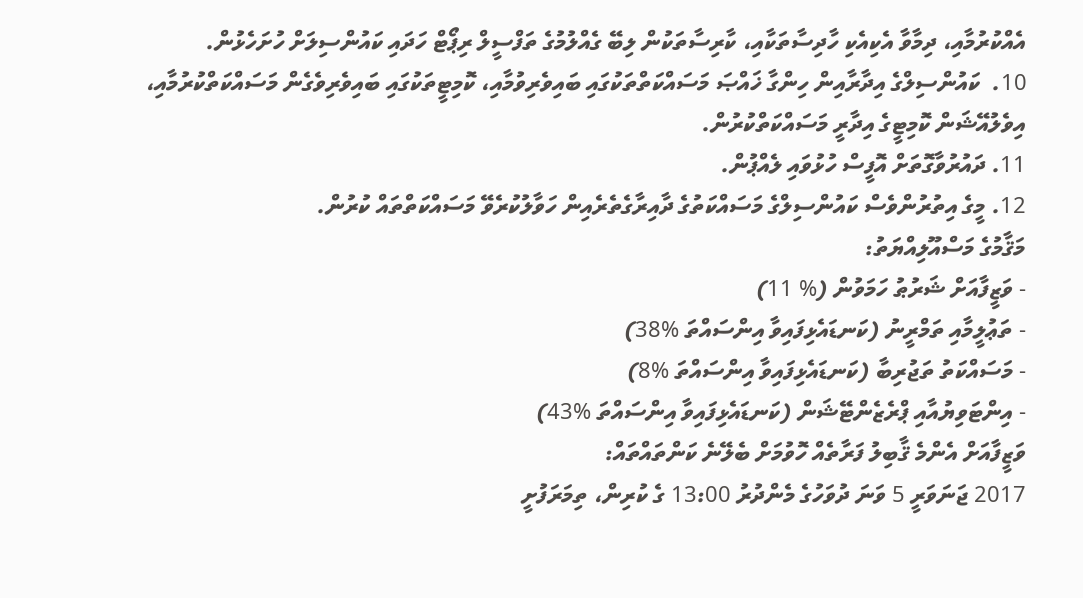އެއްކުރުމާއި، ދިމާވާ އެކިއެކި ހާދިސާތަކާއި، ކާރިސާތަކުން ލިބޭ ގެއްލުމުގެ ތަފްސީލް ރިޕޯޓް ހަދައި ކައުންސިލަށް ހުށަހެޅުން.
10.  ކައުންސިލްގެ އިދާރާއިން ހިންގާ ޚައްޞަ މަސައްކަތްތަކުގައި ބައިވެރިވުމާއި، ކޮމިޓީތަކުގައި ބައިވެރިވެގެން މަސައްކަތްކުރުމާއި، އިވެލުއޭޝަން ކޮމިޓީގެ އިދާރީ މަސައްކަތްކުރުން.
11. ދައުރުވާގޮތަށް އޮފީސް ހުޅުވައި ލެއްޕުން.
12. މީގެ އިތުރުންވެސް ކައުންސިލްގެ މަސައްކަތުގެ ދާއިރާގެތެރެއިން ހަވާލުކުރެވޭ މަސައްކަތްތައް ކުރުން.
މަޤާމުގެ މަސްއޫލިއްޔަތު:
- ވަޒީފާއަށް ޝަރުޠު ހަމަވުން (% 11)
- ތަޢުލީމާއި ތަމްރީނު (ކަނޑައެޅިފައިވާ އިންސައްތަ %38)
- މަސައްކަތު ތަޖުރިބާ (ކަނޑައެޅިފައިވާ އިންސައްތަ %8)
- އިންޓަވިޔުއާއި ޕްރެޒެންޓޭޝަން (ކަނޑައެޅިފައިވާ އިންސައްތަ %43)
ވަޒީފާއަށް އެންމެ ޤާބިލު ފަރާތެއް ހޮވުމަށް ބެލޭނެ ކަންތައްތައް:
2017 ޖަނަވަރީ 5 ވަނަ ދުވަހުގެ މެންދުރު 13:00 ގެ ކުރިން، ތިމަރަފުށީ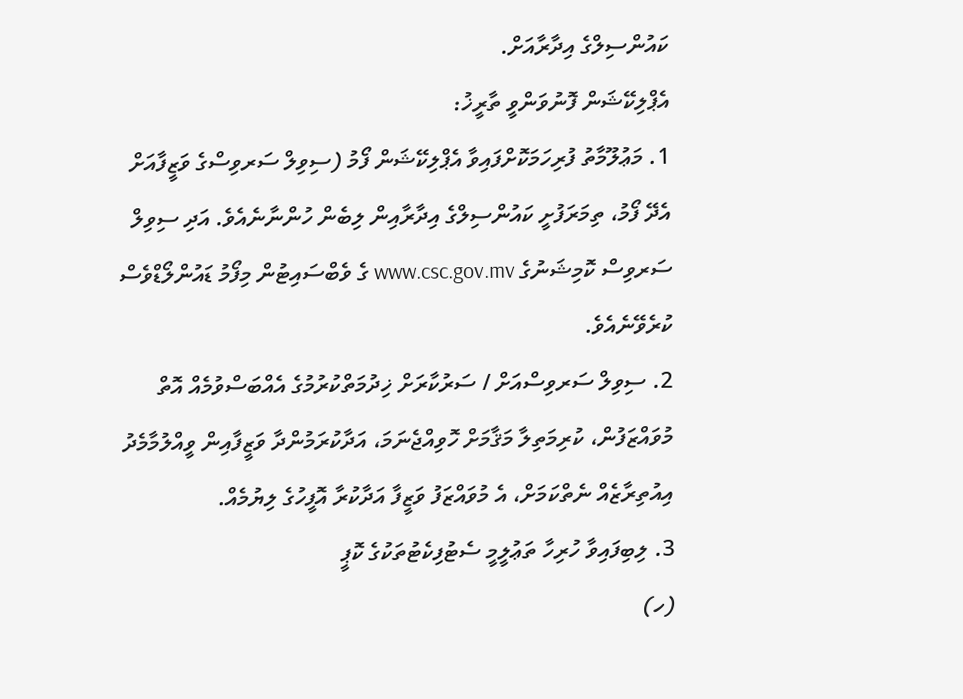ކައުންސިލްގެ އިދާރާއަށް.
އެޕްލިކޭޝަން ފޮނުވަންވީ ތާރީޚު:
1. މަޢުލޫމާތު ފުރިހަމަކޮށްފައިވާ އެޕްލިކޭޝަން ފޯމު (ސިވިލް ސަރވިސްގެ ވަޒީފާއަށް އެދޭ ފޯމު، ތިމަރަފުށީ ކައުންސިލްގެ އިދާރާއިން ލިބެން ހުންނާނެއެވެ. އަދި ސިވިލް ސަރވިސް ކޮމިޝަނުގެ www.csc.gov.mv ގެ ވެބްސައިޓުން މިފޯމު ޑައުންލޯޑްވެސް ކުރެވޭނެއެވެ.
2. ސިވިލް ސަރވިސްއަށް / ސަރުކާރަށް ޚިދުމަތްކުރުމުގެ އެއްބަސްވުމެއް އޮތް މުވައްޒަފުން، ކުރިމަތިލާ މަޤާމަށް ހޮވިއްޖެނަމަ، އަދާކުރަމުންދާ ވަޒީފާއިން ވީއްލުމާމެދު އިއުތިރާޒެއް ނެތްކަމަށް، އެ މުވައްޒަފު ވަޒީފާ އަދާކުރާ އޮފީހުގެ ލިޔުމެއް.
3. ލިބިފައިވާ ހުރިހާ ތަޢުލީމީ ސެޓުފިކެޓުތަކުގެ ކޮޕީ
(ހ)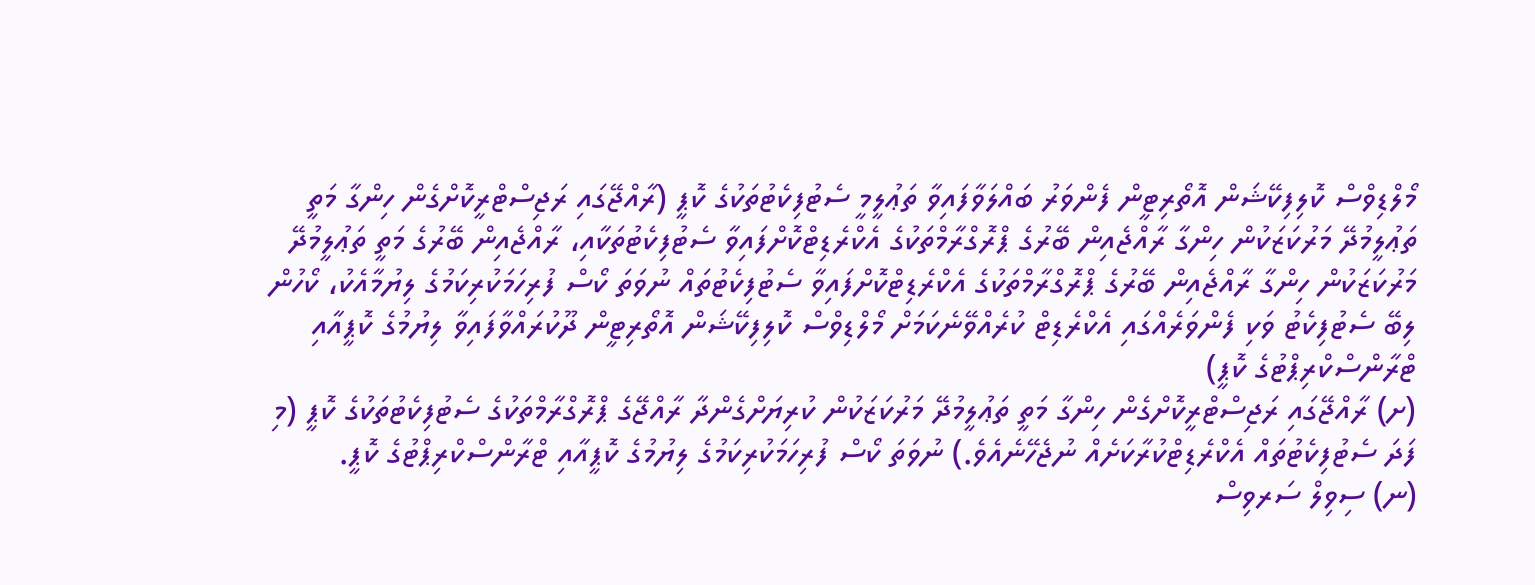މޯލްޑިވްސް ކޮލިފިކޭޝަން އޮތޯރިޓީން ފެންވަރު ބައްލަވާފައިވާ ތަޢުލީމީ ސެޓުފިކެޓުތަކުގެ ކޮޕީ (ރާއްޖޭގައި ރަޖިސްޓްރީކޮށްގެން ހިންގާ މަތީ ތަޢުލީމުދޭ މަރުކަޒަކުން ހިންގާ ރާއްޖެއިން ބޭރުގެ ޕްރޮގްރާމްތަކުގެ އެކްރެޑިޓްކޮށްފައިވާ ސެޓުފިކެޓުތަކާއި، ރާއްޖެއިން ބޭރުގެ މަތީ ތަޢުލީމުދޭ މަރުކަޒަކުން ހިންގާ ރާއްޖެއިން ބޭރުގެ ޕްރޮގްރާމްތަކުގެ އެކްރެޑިޓްކޮށްފައިވާ ސެޓުފިކެޓުތައް ނުވަތަ ކޯސް ފުރިހަމަކުރިކަމުގެ ލިޔުމާއެކު، ކޯހުން ލިބޭ ސެޓުފިކެޓު ވަކި ފެންވަރެއްގައި އެކްރެޑިޓް ކުރެއްވޭނެކަމަށް މޯލްޑިވްސް ކޮލިފިކޭޝަން އޮތޯރިޓީން ދޫކުރައްވާފައިވާ ލިޔުމުގެ ކޮޕީއާއި ޓްރާންސްކްރިޕްޓުގެ ކޮޕީ)
(ށ) ރާއްޖޭގައި ރަޖިސްޓްރީކޮށްގެން ހިންގާ މަތީ ތަޢުލީމުދޭ މަރުކަޒަކުން ކުރިޔަށްގެންދާ ރާއްޖޭގެ ޕްރޮގްރާމްތަކުގެ ސެޓުފިކެޓުތަކުގެ ކޮޕީ (މި ފަދަ ސެޓުފިކެޓުތައް އެކްރެޑިޓްކުރާކަށެއް ނުޖެހޭނެއެވެ.) ނުވަތަ ކޯސް ފުރިހަމަކުރިކަމުގެ ލިޔުމުގެ ކޮޕީއާއި ޓްރާންސްކްރިޕްޓުގެ ކޮޕީ.
(ނ) ސިވިލް ސަރވިސް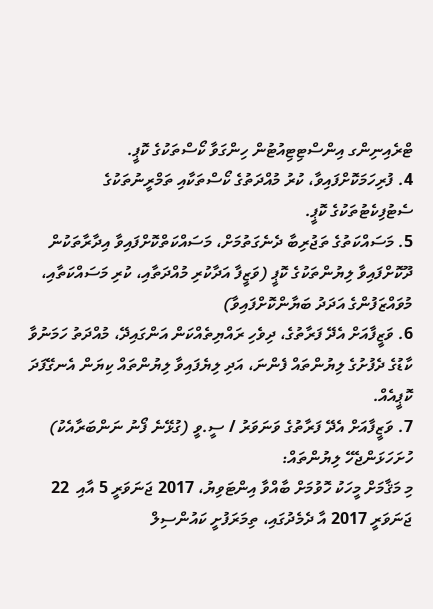ޓްރެއިނިންގ އިންސްޓިޓިއުޓުން ހިންގަވާ ކޯސްތަކުގެ ކޮޕީ.
4. ފުރިހަމަކޮށްފައިވާ، ކުރު މުއްދަތުގެ ކޯސްތަކާއި ތަމްރީނުތަކުގެ ސެޓުފިކެޓުތަކުގެ ކޮޕީ.
5. މަސައްކަތުގެ ތަޖުރިބާ ދެނެގަތުމަށް، މަސައްކަތްކޮށްފައިވާ އިދާރާތަކުން ދޫކޮށްފައިވާ ލިޔުންތަކުގެ ކޮޕީ (ވަޒީފާ އަދާކުރި މުއްދަތާއި، ކުރި މަސައްކަތާއި، މުވައްޒަފުންގެ އަދަދު ބަޔާންކޮށްފައިވާ)
6. ވަޒީފާއަށް އެދޭ ފަރާތުގެ، ދިވެހި ރައްޔިތެއްކަން އަންގައިދޭ، މުއްދަތު ހަމަނުވާ ކާޑުގެ ދެފުށުގެ ލިޔުންތައް ފެންނަ، އަދި ލިޔެފައިވާ ލިޔުންތައް ކިޔަން އެނގޭފަދަ ކޮޕީއެއް.
7. ވަޒީފާއަށް އެދޭ ފަރާތުގެ ވަނަވަރު / ސީ.ވީ (ގުޅޭނެ ފޯނު ނަންބަރާއެކު)
ހުށަހަޅަންޖެހޭ ލިޔުންތައް:
މި މަޤާމަށް މީހަކު ހޮވުމަށް ބާއްވާ އިންޓަވިޔު، 2017 ޖަނަވަރީ 5 އާއި  22 ޖަނަވަރީ 2017 އާ ދެމެދުގައި، ތިމަރަފުށީ ކައުންސިލް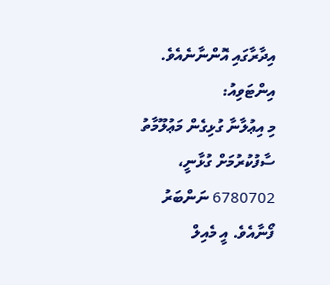އިދާރާގައި އޮންނާނެއެވެ.
އިންޓަވިއު:
މި އިޢުލާނާ ގުޅިގެން މަޢުލޫމާތު ސާފުކުރުމަށް ގުޅާނީ، 6780702 ނަންބަރު ފޯނާއެވެ. އީ މެއިލް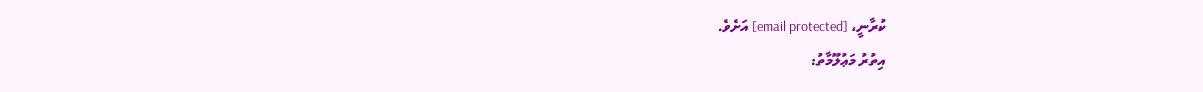ކުރާނީ، [email protected] އަށެވެ.
އިތުރު މަޢުލޫމާތު: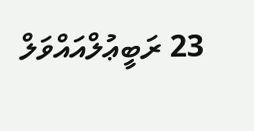23 ރަބީޢުލްއައްވަލް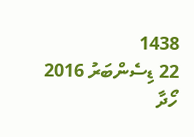1438
22 ޑިސެންބަރު 2016
ހޯދާ